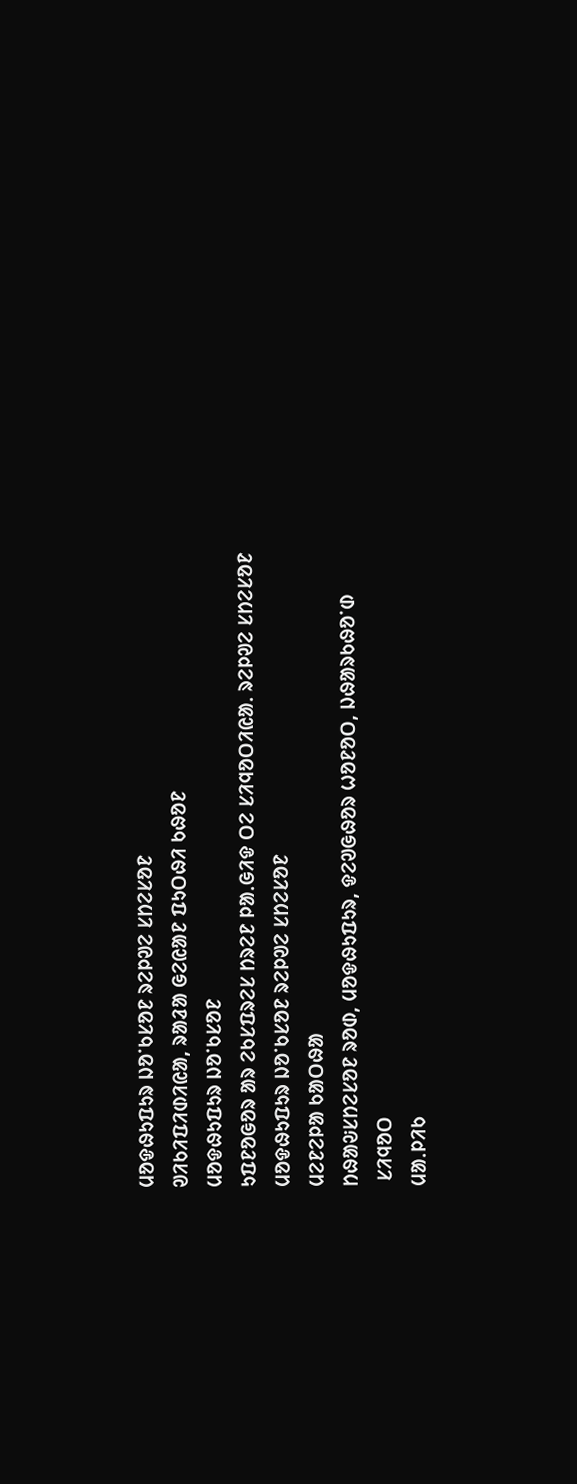ᱢᱚᱫᱷᱩᱯᱩᱨ ᱡᱚᱸᱠᱥᱚᱱ ᱨᱮᱞᱣᱮ ᱥᱴᱮᱥᱚᱱ
ᱣᱤᱠᱤᱯᱤᱰᱤᱭᱟ, ᱨᱟᱲᱟ ᱜᱮᱭᱟᱱ ᱯᱩᱛᱷᱤ ᱠᱷᱚᱱ
ᱢᱚᱫᱷᱩᱯᱩᱨ ᱡᱚᱸᱠᱥᱚᱱ
ᱩᱯᱱᱚᱜᱚᱨ ᱟᱨ ᱮᱠᱥᱯᱨᱮᱥ ᱴᱨᱮᱱ ᱞᱟᱹᱜᱤᱫ ᱛᱮ ᱥᱤᱧᱚᱛᱤᱭᱟᱹ ᱨᱮᱞᱣᱮ ᱥᱴᱮᱥᱚᱱ
ᱢᱚᱫᱷᱩᱯᱩᱨ ᱡᱚᱸᱠᱥᱚᱱ ᱨᱮᱞᱣᱮ ᱥᱴᱮᱥᱚᱱ
ᱢᱮᱱᱮᱞᱟ ᱠᱟᱛᱷᱟ
ᱴᱷᱟᱶᱥᱴᱮᱥᱚᱱ ᱨᱚᱰ, ᱢᱚᱫᱷᱩᱯᱩᱨ, ᱫᱮᱣᱜᱷᱚᱨ ᱦᱚᱱᱚᱛ, ᱡᱷᱟᱨᱠᱷᱚᱸᱰ
 ᱥᱤᱧᱚᱛ
ᱢᱟᱹᱞᱤᱠ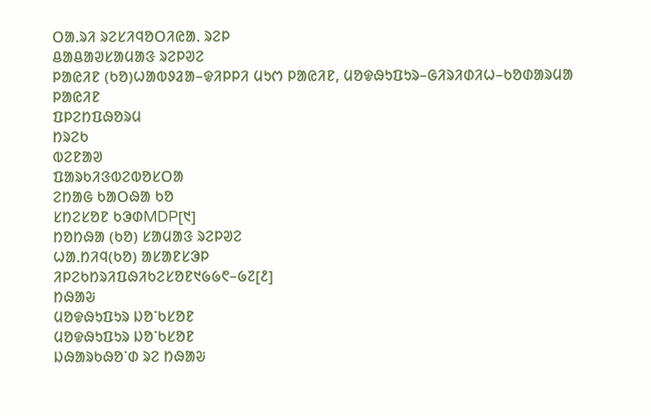ᱛᱟᱹᱨᱤ ᱨᱮᱥᱤᱧᱚᱛᱤᱭᱟᱹ ᱨᱮᱞ
ᱪᱟᱪᱟᱣᱥᱟᱢᱟᱝ ᱨᱮᱞᱣᱮ
ᱞᱟᱭᱤᱱ (ᱠᱚ)ᱦᱟᱵᱽᱲᱟ–ᱫᱤᱞᱞᱤ ᱢᱩᱬ ᱞᱟᱭᱤᱱ, ᱢᱚᱫᱷᱩᱯᱩᱨ–ᱜᱤᱨᱤᱰᱤᱦ–ᱠᱚᱰᱟᱨᱢᱟ ᱞᱟᱭᱤᱱ
ᱯᱞᱮᱴᱯᱷᱚᱨᱢ
ᱴᱨᱮᱠ
ᱵᱮᱱᱟᱣ
ᱯᱟᱨᱠᱤᱝᱵᱮᱵᱚᱥᱛᱟ
ᱮᱴᱟᱜ ᱠᱟᱛᱷᱟ ᱠᱚ
ᱥᱴᱮᱥᱚᱱ ᱠᱳᱰMDP[᱑]
ᱴᱚᱴᱷᱟ (ᱠᱚ) ᱥᱟᱢᱟᱝ ᱨᱮᱞᱣᱮ
ᱦᱟᱹᱴᱤᱧ(ᱠᱚ) ᱟᱥᱟᱱᱥᱳᱞ
ᱤᱞᱮᱠᱴᱨᱤᱯᱷᱤᱠᱮᱥᱚᱱ᱑᱙᱙᱖–᱙᱗[᱒]
ᱴᱷᱟᱶ
ᱢᱚᱫᱷᱩᱯᱩᱨ ᱡᱚᱸᱠᱥᱚᱱ
ᱢᱚᱫᱷᱩᱯᱩᱨ ᱡᱚᱸᱠᱥᱚᱱ
ᱡᱷᱟᱨᱠᱷᱚᱸᱰ ᱨᱮ ᱴᱷᱟᱶ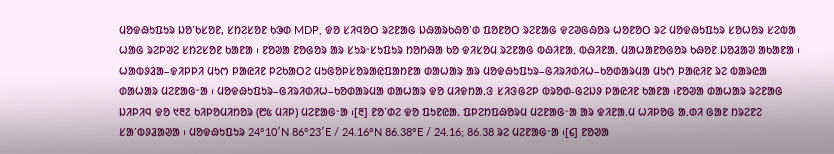ᱢᱚᱫᱷᱩᱯᱩᱨ ᱡᱚᱸᱠᱥᱚᱱ, ᱥᱴᱮᱥᱚᱱ ᱠᱳᱰ MDP, ᱫᱚ ᱥᱤᱧᱚᱛ ᱨᱮᱱᱟᱜ ᱡᱷᱟᱨᱠᱷᱚᱸᱰ ᱯᱚᱱᱚᱛ ᱨᱮᱱᱟᱜ ᱫᱮᱣᱜᱷᱚᱨ ᱦᱚᱱᱚᱛ ᱨᱮ ᱢᱚᱫᱷᱩᱯᱩᱨ ᱥᱚᱦᱚᱨ ᱥᱮᱵᱟ ᱦᱟᱜ ᱨᱮᱞᱣᱮ ᱥᱴᱮᱥᱚᱱ ᱠᱟᱱᱟ ᱾ ᱱᱚᱣᱟ ᱱᱚᱜᱚᱨ ᱟᱨ ᱥᱩᱨᱼᱥᱩᱯᱩᱨ ᱴᱚᱴᱷᱟ ᱠᱚ ᱫᱤᱥᱚᱢ ᱨᱮᱱᱟᱜ ᱵᱷᱤᱱᱟᱹ ᱵᱷᱤᱱᱟᱹ ᱢᱟᱦᱟᱱᱚᱜᱚᱨ ᱠᱷᱚᱱ ᱡᱚᱲᱟᱣ ᱟᱠᱟᱱᱟ ᱾ ᱦᱟᱵᱽᱲᱟ–ᱫᱤᱞᱞᱤ ᱢᱩᱬ ᱞᱟᱭᱤᱱ ᱞᱮᱠᱟᱛᱮ ᱢᱩᱜᱚᱞᱥᱚᱨᱟᱭᱯᱟᱴᱱᱟ ᱰᱟᱦᱟᱨ ᱟᱨ ᱢᱚᱫᱷᱩᱯᱩᱨ–ᱜᱤᱨᱤᱰᱤᱦ–ᱠᱚᱰᱟᱨᱢᱟ ᱢᱩᱬ ᱞᱟᱭᱤᱱ ᱨᱮ ᱵᱟᱨᱭᱟ ᱰᱟᱦᱟᱨ ᱢᱮᱱᱟᱜᱼᱟ ᱾ ᱢᱚᱫᱷᱩᱯᱩᱨ–ᱜᱤᱨᱤᱰᱤᱦ–ᱠᱚᱰᱟᱨᱢᱟ ᱰᱟᱦᱟᱨ ᱫᱚ ᱢᱤᱫᱴᱟᱹᱝ ᱥᱤᱝᱜᱮᱞ ᱵᱨᱚᱰ-ᱜᱮᱡᱽ ᱞᱟᱭᱤᱱ ᱠᱟᱱᱟ ᱾ᱱᱚᱣᱟ ᱰᱟᱦᱟᱨ ᱨᱮᱱᱟᱜ ᱡᱤᱞᱤᱧ ᱫᱚ ᱑᱓᱗ ᱠᱤᱞᱚᱢᱤᱴᱚᱨ (᱘᱕ ᱢᱤᱞ) ᱢᱮᱱᱟᱜᱼᱟ ᱾[᱓] ᱱᱚᱸᱰᱮ ᱫᱚ ᱯᱩᱱᱭᱟᱹ ᱯᱞᱮᱴᱯᱷᱚᱨᱢ ᱢᱮᱱᱟᱜᱼᱟ ᱟᱨ ᱫᱤᱱᱟᱹᱢ ᱦᱤᱞᱚᱜ ᱟᱹᱰᱤ ᱜᱟᱱ ᱴᱨᱮᱱᱮ ᱥᱟᱸᱵᱽᱲᱟᱣᱟ ᱾ ᱢᱚᱫᱷᱩᱯᱩᱨ 24°10′N 86°23′E / 24.16°N 86.38°E / 24.16; 86.38 ᱨᱮ ᱢᱮᱱᱟᱜᱼᱟ ᱾[᱔] ᱱᱚᱣᱟ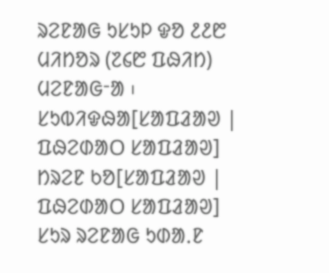ᱨᱮᱱᱟᱜ ᱩᱥᱩᱞ ᱫᱚ ᱒᱒᱘ ᱢᱤᱴᱚᱨ (᱗᱔᱘ ᱯᱷᱤᱴ) ᱢᱮᱱᱟᱜᱼᱟ ᱾
ᱥᱩᱵᱤᱫᱷᱟ[ᱥᱟᱯᱲᱟᱣ | ᱯᱷᱮᱰᱟᱛ ᱥᱟᱯᱲᱟᱣ]
ᱴᱨᱮᱱ ᱠᱚ[ᱥᱟᱯᱲᱟᱣ | ᱯᱷᱮᱰᱟᱛ ᱥᱟᱯᱲᱟᱣ]
ᱥᱩᱨ ᱨᱮᱱᱟᱜ ᱩᱰᱟᱹᱱ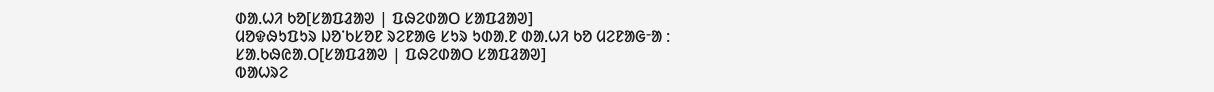ᱰᱟᱹᱦᱤ ᱠᱚ[ᱥᱟᱯᱲᱟᱣ | ᱯᱷᱮᱰᱟᱛ ᱥᱟᱯᱲᱟᱣ]
ᱢᱚᱫᱷᱩᱯᱩᱨ ᱡᱚᱸᱠᱥᱚᱱ ᱨᱮᱱᱟᱜ ᱥᱩᱨ ᱩᱰᱟᱹᱱ ᱰᱟᱹᱦᱤ ᱠᱚ ᱢᱮᱱᱟᱜᱼᱟ :
ᱥᱟᱹᱠᱷᱭᱟᱹᱛ[ᱥᱟᱯᱲᱟᱣ | ᱯᱷᱮᱰᱟᱛ ᱥᱟᱯᱲᱟᱣ]
ᱵᱟᱦᱨᱮ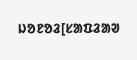ᱡᱚᱱᱚᱲ[ᱥᱟᱯᱲᱟᱣ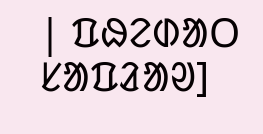| ᱯᱷᱮᱰᱟᱛ ᱥᱟᱯᱲᱟᱣ]